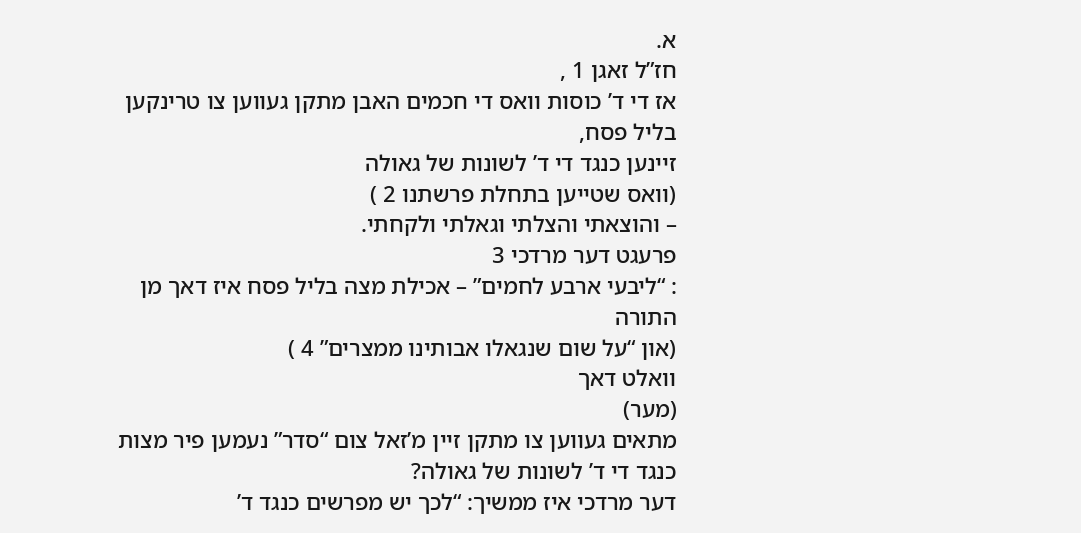א.
חז”ל זאגן 1 ,
אז די ד’ כוסות וואס די חכמים האבן מתקן געווען צו טרינקען בליל פסח,
זיינען כנגד די ד’ לשונות של גאולה
(וואס שטייען בתחלת פרשתנו 2 )
– והוצאתי והצלתי וגאלתי ולקחתי.
פרעגט דער מרדכי 3
: “ליבעי ארבע לחמים” – אכילת מצה בליל פסח איז דאך מן התורה
(און “על שום שנגאלו אבותינו ממצרים” 4 )
וואלט דאך
(מער)
מתאים געווען צו מתקן זיין מ’זאל צום “סדר” נעמען פיר מצות כנגד די ד’ לשונות של גאולה?
דער מרדכי איז ממשיך: “לכך יש מפרשים כנגד ד’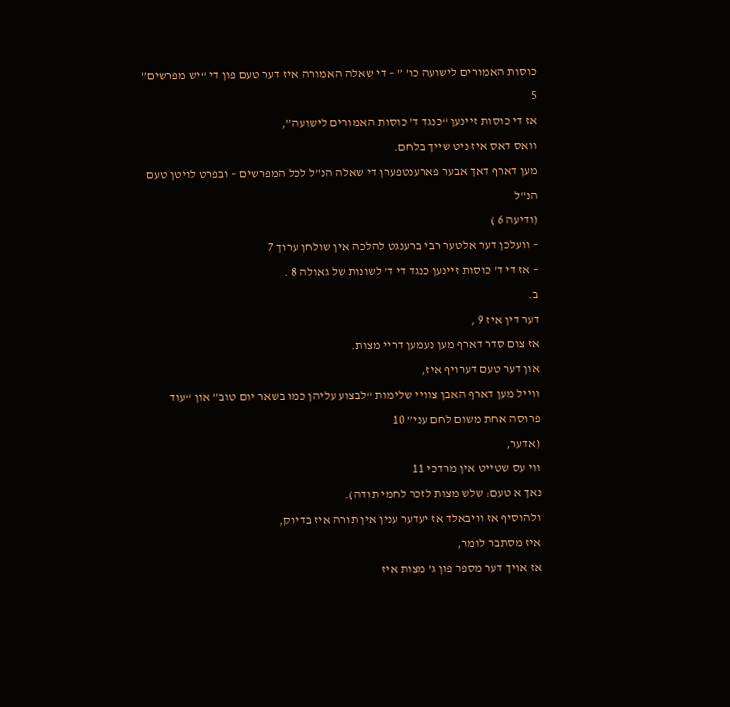כוסות האמורים לישועה כו’ ” – די שאלה האמורה איז דער טעם פון די “יש מפרשים” 5
אז די כוסות זיינען “כנגד ד’ כוסות האמורים לישועה”,
וואס דאס איז ניט שייך בלחם.
מען דארף דאך אבער פארענטפערן די שאלה הנ"ל לכל המפרשים – ובפרט לויטן טעם הנ"ל
(ודיעה 6 )
– וועלכן דער אלטער רבי ברענגט להלכה אין שולחן ערוך 7
– אז די ד' כוסות זיינען כנגד די ד' לשונות של גאולה 8 .
ב.
דער דין איז 9 ,
אז צום סדר דארף מען נעמען דריי מצות.
און דער טעם דערויף איז,
ווייל מען דארף האבן צוויי שלימות “לבצוע עליהן כמו בשאר יום טוב” און “עוד פרוסה אחת משום לחם עני” 10
(אדער,
ווי עס שטייט אין מרדכי 11
נאך א טעם: שלש מצות לזכר לחמי תודה).
ולהוסיף אז וויבאלד אז יעדער ענין אין תורה איז בדיוק,
איז מסתבר לומר,
אז אויך דער מספר פון ג’ מצות איז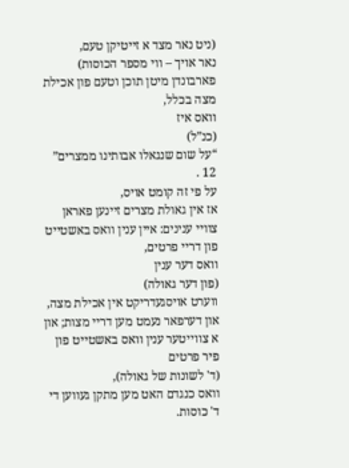(ניט נאר מצד א זייטיקן טעם,
נאר אויך – ווי מספר הכוסות)
פארבונדן מיטן תוכן וטעם פון אכילת מצה בכלל,
וואס איז
(כנ”ל)
“על שום שנגאלו אבותינו ממצרים” 12 .
על פי זה קומט אויס,
אז אין גאולת מצרים זיינען פאראן צוויי ענינים: איין ענין וואס באשטייט פון דריי פרטים,
וואס דער ענין
(פון דער גאולה)
ווערט אויסגעדריקט אין אכילת מצה,
און דערפאר נעמט מען דריי מצות; און א צווייטער ענין וואס באשטייט פון פיר פרטים
(ד' לשונות של גאולה),
וואס כנגדם האט מען מתקן געווען די ד' כוסות.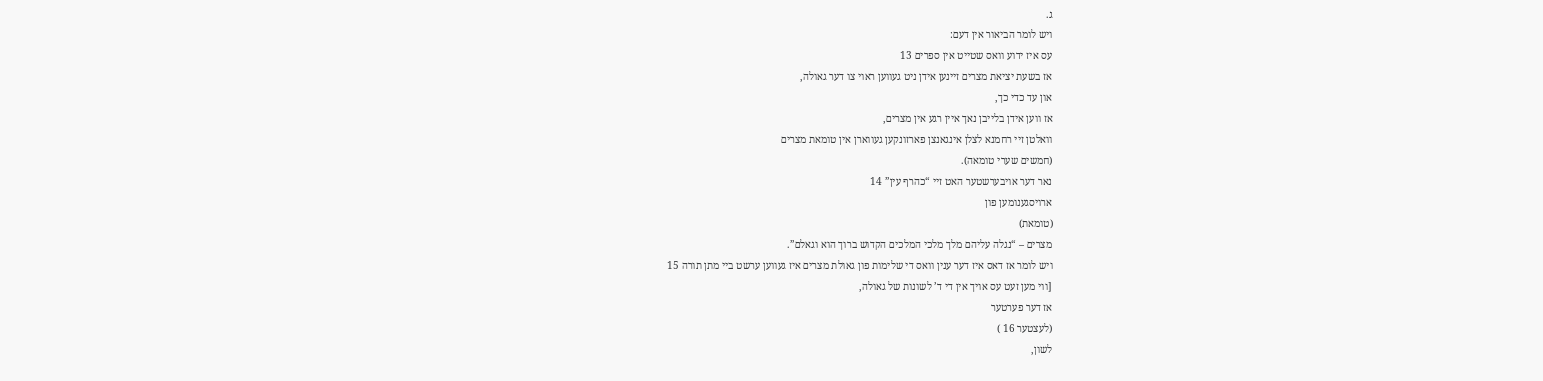ג.
ויש לומר הביאור אין דעם:
עס איז ידוע וואס שטייט אין ספרים 13
אז בשעת יציאת מצרים זיינען אידן ניט געווען ראוי צו דער גאולה,
און עד כדי כך,
אז ווען אידן בלייבן נאך איין רגע אין מצרים,
וואלטן זיי רחמנא לצלן אינגאנצן פארזונקען געווארן אין טומאת מצרים
(חמשים שערי טומאה).
נאר דער אויבערשטער האט זיי “כהרף עין” 14
ארויסגענומען פון
(טומאת)
מצרים – “נגלה עליהם מלך מלכי המלכים הקדוש ברוך הוא וגאלם”.
ויש לומר אז דאס איז דער ענין וואס די שלימות פון גאולת מצרים איז געווען ערשט ביי מתן תורה 15
[ווי מען זעט עס אויך אין די ד’ לשונות של גאולה,
אז דער פערטער
(לעצטער 16 )
לשון,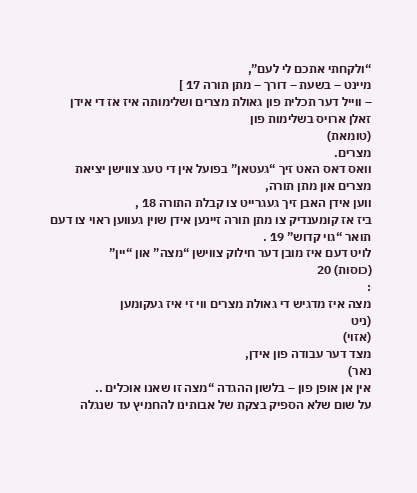“ולקחתי אתכם לי לעם”,
מיינט – בשעת – דורך – מתן תורה 17 ]
– ווייל דער תכלית פון גאולת מצרים ושלימותה איז אז די אידן זאלן ארויס בשלימות פון
(טומאת)
מצרים.
וואס דאס האט זיך “געטאן” בפועל אין די טעג צווישן יציאת מצרים און מתן תורה,
ווען אידן האבן זיך געגרייט צו קבלת התורה 18 ,
ביז אז קומענדיק צו מתן תורה זיינען אידן שוין געווען ראוי צו דעם תואר “גוי קדוש” 19 .
לויט דעם איז מובן דער חילוק צווישן “מצה” און “יין”
(כוסות) 20
:
מצה איז מדגיש די גאולת מצרים ווי זי איז געקומען
(ניט
(אזוי)
מצד דער עבודה פון אידן,
נאר)
אין אן אופן פון – בלשון ההגדה “מצה זו שאנו אוכלים ..
על שום שלא הספיק בצקת של אבותינו להחמיץ עד שנגלה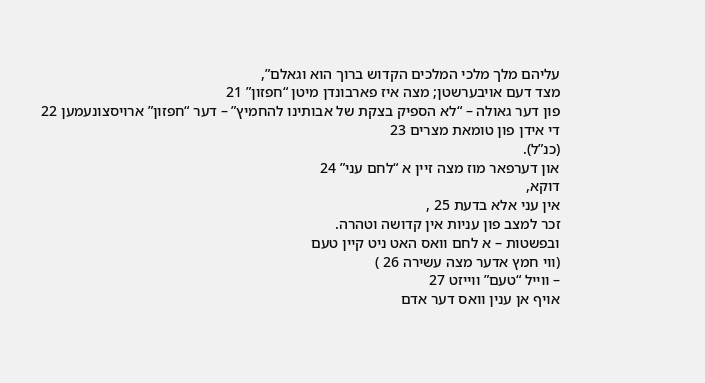עליהם מלך מלכי המלכים הקדוש ברוך הוא וגאלם”,
מצד דעם אויבערשטן; מצה איז פארבונדן מיטן “חפזון” 21
פון דער גאולה – “לא הספיק בצקת של אבותינו להחמיץ” – דער “חפזון” ארויסצונעמען 22
די אידן פון טומאת מצרים 23
(כנ”ל).
און דערפאר מוז מצה זיין א “לחם עני” 24
דוקא,
אין עני אלא בדעת 25 ,
זכר למצב פון עניות אין קדושה וטהרה.
ובפשטות – א לחם וואס האט ניט קיין טעם
(ווי חמץ אדער מצה עשירה 26 )
– ווייל “טעם” ווייזט 27
אויף אן ענין וואס דער אדם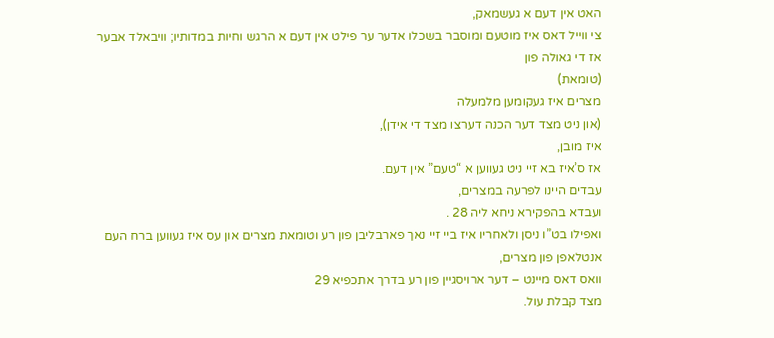האט אין דעם א געשמאק,
צי ווייל דאס איז מוטעם ומוסבר בשכלו אדער ער פילט אין דעם א הרגש וחיות במדותיו; וויבאלד אבער אז די גאולה פון
(טומאת)
מצרים איז געקומען מלמעלה
(און ניט מצד דער הכנה דערצו מצד די אידן),
איז מובן,
אז ס’איז בא זיי ניט געווען א “טעם” אין דעם.
עבדים היינו לפרעה במצרים,
ועבדא בהפקירא ניחא ליה 28 .
ואפילו בט”ו ניסן ולאחריו איז ביי זיי נאך פארבליבן פון רע וטומאת מצרים און עס איז געווען ברח העם אנטלאפן פון מצרים,
וואס דאס מיינט – דער ארויסגיין פון רע בדרך אתכפיא 29
מצד קבלת עול.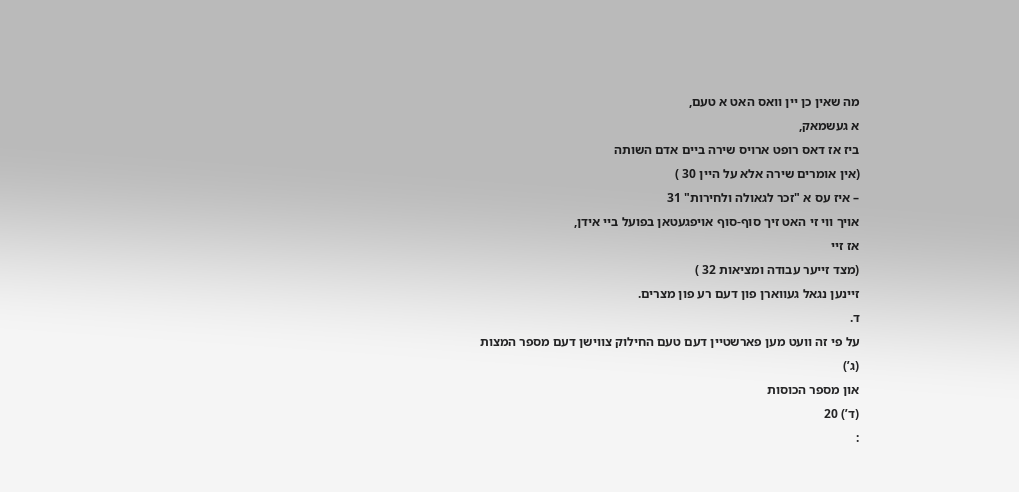מה שאין כן יין וואס האט א טעם,
א געשמאק,
ביז אז דאס רופט ארויס שירה ביים אדם השותה
(אין אומרים שירה אלא על היין 30 )
– איז עס א "זכר לגאולה ולחירות" 31
אויך ווי זי האט זיך סוף-סוף אויפגעטאן בפועל ביי אידן,
אז זיי
(מצד זייער עבודה ומציאות 32 )
זיינען נגאל געווארן פון דעם רע פון מצרים.
ד.
על פי זה וועט מען פארשטיין דעם טעם החילוק צווישן דעם מספר המצות
(ג’)
און מספר הכוסות
(ד’) 20
: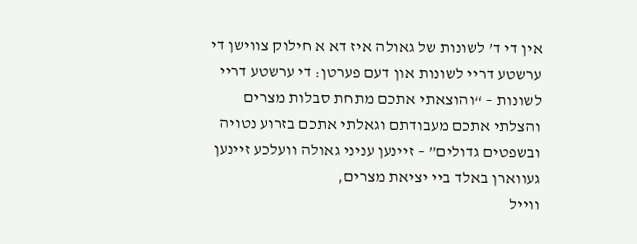אין די ד’ לשונות של גאולה איז דא א חילוק צווישן די ערשטע דריי לשונות און דעם פערטן: די ערשטע דריי לשונות – “והוצאתי אתכם מתחת סבלות מצרים והצלתי אתכם מעבודתם וגאלתי אתכם בזרוע נטויה ובשפטים גדולים” – זיינען עניני גאולה וועלכע זיינען געווארן באלד ביי יציאת מצרים,
ווייל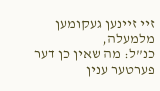זיי זיינען געקומען מלמעלה,
כנ”ל: מה שאין כן דער פערטער ענין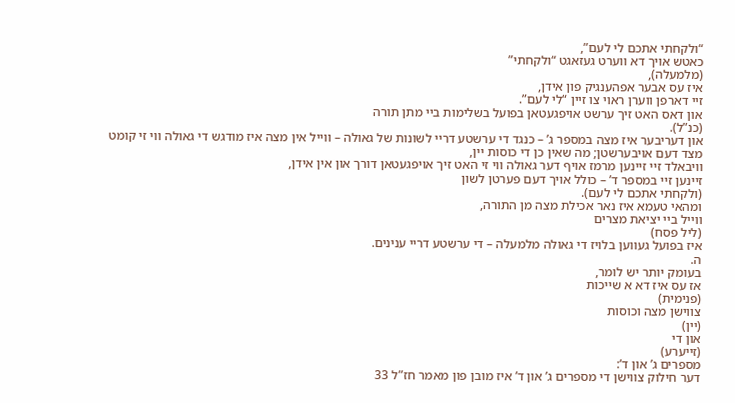“ולקחתי אתכם לי לעם”,
כאטש אויך דא ווערט געזאגט “ולקחתי”
(מלמעלה),
איז עס אבער אפהענגיק פון אידן,
זיי דארפן ווערן ראוי צו זיין “לי לעם”.
און דאס האט זיך ערשט אויפגעטאן בפועל בשלימות ביי מתן תורה
(כנ”ל).
און דעריבער איז מצה במספר ג’ – כנגד די ערשטע דריי לשונות של גאולה – ווייל אין מצה איז מודגש די גאולה ווי זי קומט מצד דעם אויבערשטן; מה שאין כן די כוסות יין,
וויבאלד זיי זיינען מרמז אויף דער גאולה ווי זי האט זיך אויפגעטאן דורך און אין אידן,
זיינען זיי במספר ד’ – כולל אויך דעם פערטן לשון
(ולקחתי אתכם לי לעם).
ומהאי טעמא איז נאר אכילת מצה מן התורה,
ווייל ביי יציאת מצרים
(ליל פסח)
איז בפועל געווען בלויז די גאולה מלמעלה – די ערשטע דריי ענינים.
ה.
בעומק יותר יש לומר,
אז עס איז דא א שייכות
(פנימית)
צווישן מצה וכוסות
(יין)
און די
(זייערע)
מספרים ג’ און ד’:
דער חילוק צווישן די מספרים ג’ און ד’ איז מובן פון מאמר חז”ל 33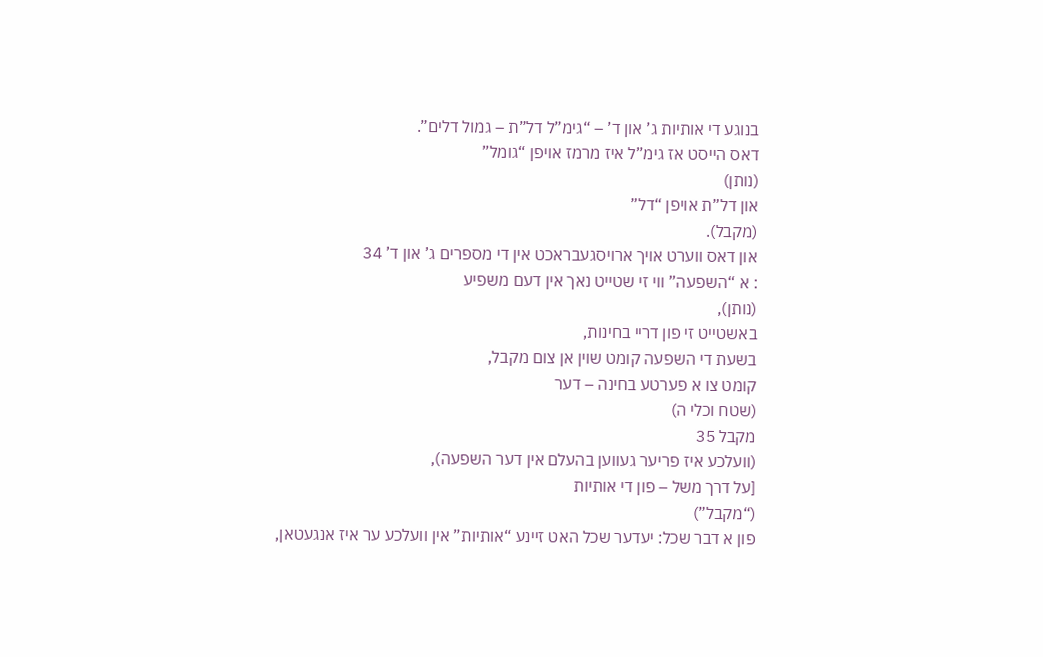בנוגע די אותיות ג’ און ד’ – “גימ”ל דל”ת – גמול דלים”.
דאס הייסט אז גימ”ל איז מרמז אויפן “גומל”
(נותן)
און דל”ת אויפן “דל”
(מקבל).
און דאס ווערט אויך ארויסגעבראכט אין די מספרים ג’ און ד’ 34
: א “השפעה” ווי זי שטייט נאך אין דעם משפיע
(נותן),
באשטייט זי פון דריי בחינות,
בשעת די השפעה קומט שוין אן צום מקבל,
קומט צו א פערטע בחינה – דער
(שטח וכלי ה)
מקבל 35
(וועלכע איז פריער געווען בהעלם אין דער השפעה),
[על דרך משל – פון די אותיות
(“מקבל”)
פון א דבר שכל: יעדער שכל האט זיינע “אותיות” אין וועלכע ער איז אנגעטאן,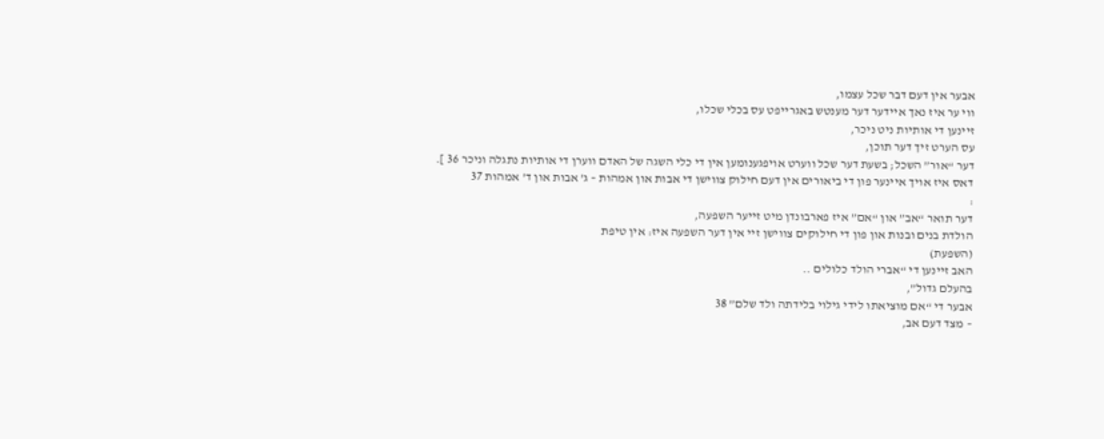אבער אין דעם דבר שכל עצמו,
ווי ער איז נאך איידער דער מענטש באגרייפט עס בכלי שכלו,
זיינען די אותיות ניט ניכר,
עס הערט זיך דער תוכן,
דער “אור” השכל; בשעת דער שכל ווערט אויפגענומען אין די כלי השגה של האדם ווערן די אותיות נתגלה וניכר 36 ].
דאס איז אויך איינער פון די ביאורים אין דעם חילוק צווישן די אבות און אמהות – ג’ אבות און ד’ אמהות 37
:
דער תואר “אב” און “אם” איז פארבונדן מיט זייער השפעה,
הולדת בנים ובנות און פון די חילוקים צווישן זיי אין דער השפעה איז: אין טיפת
(השפעת)
האב זיינען די “אברי הולד כלולים ..
בהעלם גדול”,
אבער די “אם מוציאתו לידי גילוי בלידתה ולד שלם” 38
– מצד דעם אב,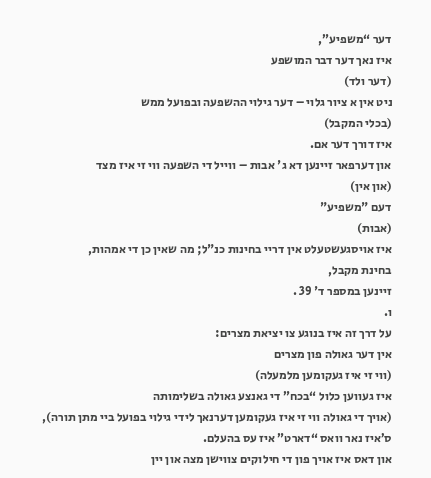דער “משפיע”,
איז נאך דער דבר המושפע
(דער ולד)
ניט אין א ציור גלוי – דער גילוי ההשפעה ובפועל ממש
(בכלי המקבל)
איז דורך דער אם.
און דערפאר זיינען דא ג' אבות – ווייל די השפעה ווי זי איז מצד
(און אין)
דעם "משפיע"
(אבות)
איז אויסגעשטעלט אין דריי בחינות כנ"ל; מה שאין כן די אמהות,
בחינת מקבל,
זיינען במספר ד' 39 .
ו.
על דרך זה איז בנוגע צו יציאת מצרים:
אין דער גאולה פון מצרים
(ווי זי איז געקומען מלמעלה)
איז געווען כלול “בכח” די גאנצע גאולה בשלימותה
(אויך די גאולה ווי זי איז געקומען דערנאך לידי גילוי בפועל ביי מתן תורה),
ס’איז נאר וואס “דארט” איז עס בהעלם.
און דאס איז אויך פון די חילוקים צווישן מצה און יין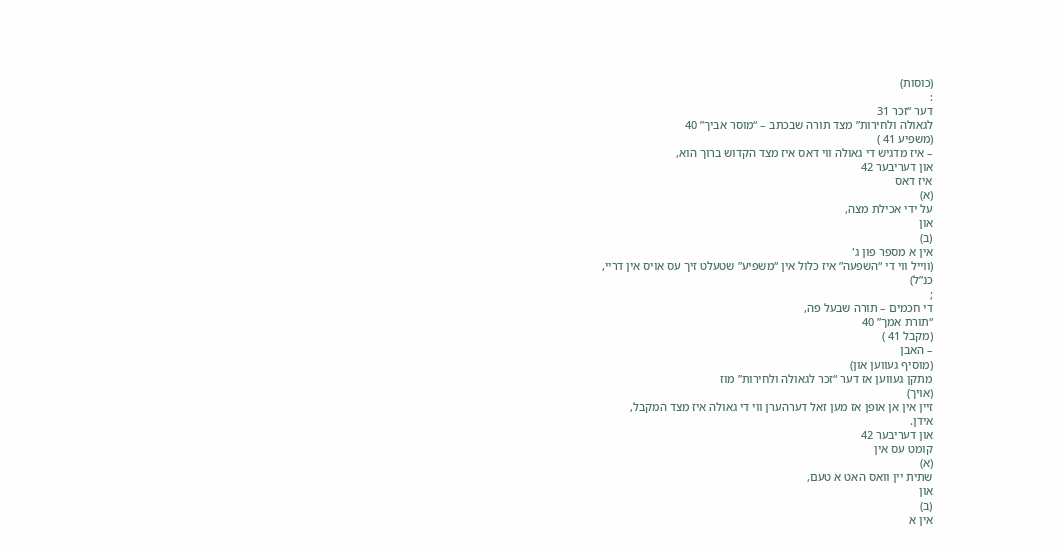(כוסות)
:
דער “זכר 31
לגאולה ולחירות” מצד תורה שבכתב – “מוסר אביך” 40
(משפיע 41 )
– איז מדגיש די גאולה ווי דאס איז מצד הקדוש ברוך הוא,
און דעריבער 42
איז דאס
(א)
על ידי אכילת מצה,
און
(ב)
אין א מספר פון ג'
(ווייל ווי די “השפעה” איז כלול אין “משפיע” שטעלט זיך עס אויס אין דריי,
כנ”ל)
;
די חכמים – תורה שבעל פה,
“תורת אמך” 40
(מקבל 41 )
– האבן
(מוסיף געווען און)
מתקן געווען אז דער “זכר לגאולה ולחירות” מוז
(אויך)
זיין אין אן אופן אז מען זאל דערהערן ווי די גאולה איז מצד המקבל,
אידן.
און דעריבער 42
קומט עס אין
(א)
שתית יין וואס האט א טעם,
און
(ב)
אין א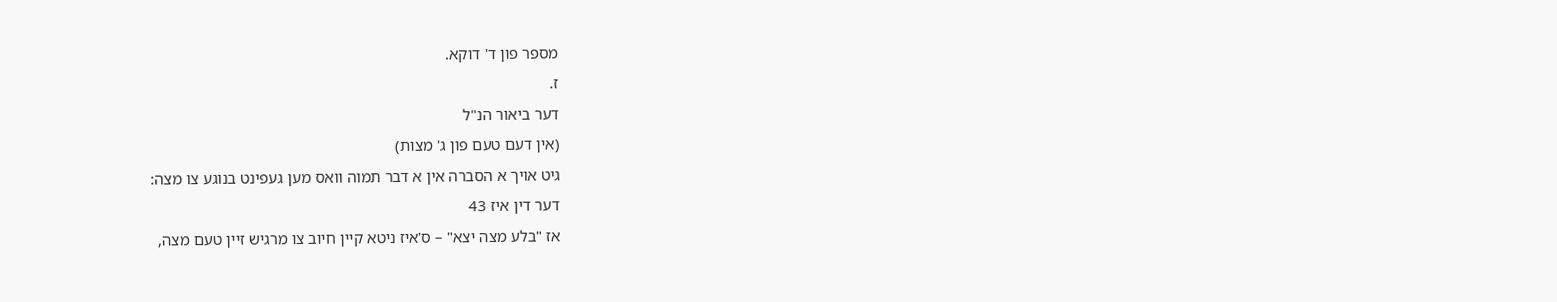מספר פון ד' דוקא.
ז.
דער ביאור הנ"ל
(אין דעם טעם פון ג' מצות)
גיט אויך א הסברה אין א דבר תמוה וואס מען געפינט בנוגע צו מצה:
דער דין איז 43
אז "בלע מצה יצא" – ס'איז ניטא קיין חיוב צו מרגיש זיין טעם מצה,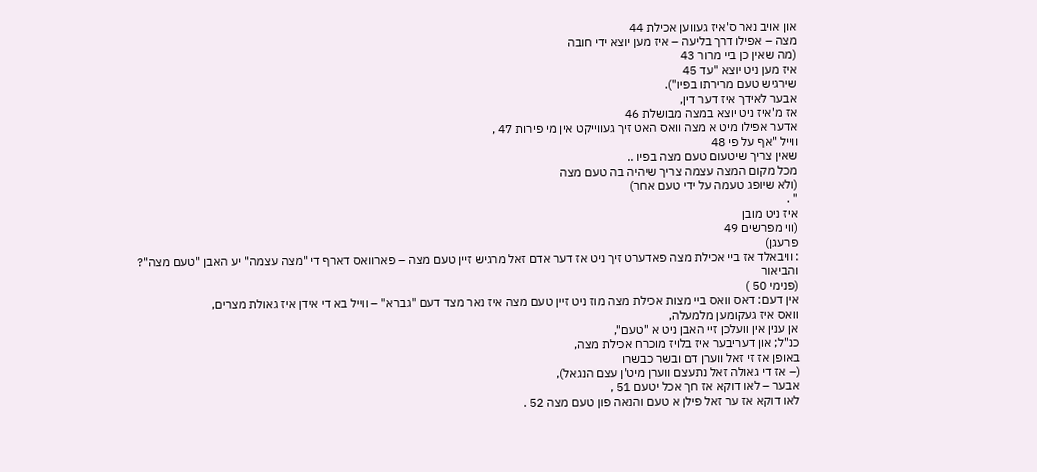און אויב נאר ס'איז געווען אכילת 44
מצה – אפילו דרך בליעה – איז מען יוצא ידי חובה
(מה שאין כן ביי מרור 43
איז מען ניט יוצא "עד 45
שירגיש טעם מרירתו בפיו").
אבער לאידך איז דער דין,
אז מ'איז ניט יוצא במצה מבושלת 46
אדער אפילו מיט א מצה וואס האט זיך געווייקט אין מי פירות 47 ,
ווייל "אף על פי 48
שאין צריך שיטעום טעם מצה בפיו ..
מכל מקום המצה עצמה צריך שיהיה בה טעם מצה
(ולא שיופג טעמה על ידי טעם אחר)
" .
איז ניט מובן
(ווי מפרשים 49
פרעגן)
: וויבאלד אז ביי אכילת מצה פאדערט זיך ניט אז דער אדם זאל מרגיש זיין טעם מצה – פארוואס דארף די "מצה עצמה" יע האבן "טעם מצה"?
והביאור
(פנימי 50 )
אין דעם: דאס וואס ביי מצות אכילת מצה מוז ניט זיין טעם מצה איז נאר מצד דעם "גברא" – ווייל בא די אידן איז גאולת מצרים,
וואס איז געקומען מלמעלה,
אן ענין אין וועלכן זיי האבן ניט א "טעם",
כנ"ל; און דעריבער איז בלויז מוכרח אכילת מצה,
באופן אז זי זאל ווערן דם ובשר כבשרו
(– אז די גאולה זאל נתעצם ווערן מיט'ן עצם הנגאל),
אבער – לאו דוקא אז חך אכל יטעם 51 ,
לאו דוקא אז ער זאל פילן א טעם והנאה פון טעם מצה 52 .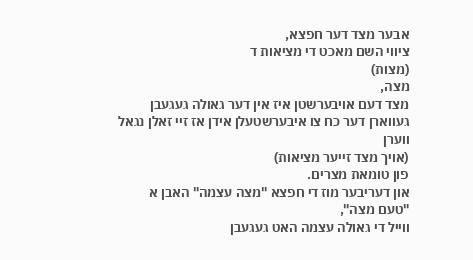אבער מצד דער חפצא,
ציווי השם מאכט די מציאות ד
(מצות)
מצה,
מצד דעם אויבערשטן איז אין דער גאולה געגעבן געווארן דער כח צו איבערשטעלן אידן אז זיי זאלן נגאל ווערן
(אויך מצד זייער מציאות)
פון טומאת מצרים.
און דעריבער מוז די חפצא "מצה עצמה" האבן א "טעם מצה",
ווייל די גאולה עצמה האט געגעבן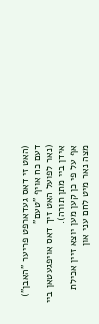(האט זי דאס געדארפט פריער "האבן")
דעם כח אויף "טעם"
(נאר לפועל האט זיך דאס אויפגעטאן ביי אידן ביי מתן תורה).
אף על פי כן קען מען יוצא זיין אכילת מצה נאר מיט לחם עני און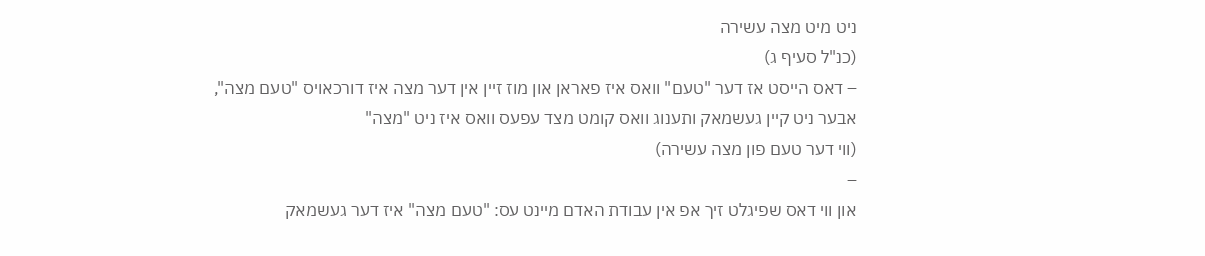ניט מיט מצה עשירה
(כנ"ל סעיף ג)
– דאס הייסט אז דער "טעם" וואס איז פאראן און מוז זיין אין דער מצה איז דורכאויס "טעם מצה",
אבער ניט קיין געשמאק ותענוג וואס קומט מצד עפעס וואס איז ניט "מצה"
(ווי דער טעם פון מצה עשירה)
–
און ווי דאס שפיגלט זיך אפ אין עבודת האדם מיינט עס: "טעם מצה" איז דער געשמאק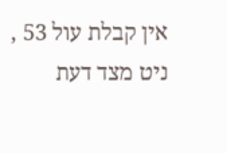אין קבלת עול 53 ,
ניט מצד דעת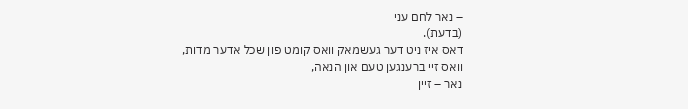– נאר לחם עני
(בדעת).
דאס איז ניט דער געשמאק וואס קומט פון שכל אדער מדות,
וואס זיי ברענגען טעם און הנאה,
נאר – זיין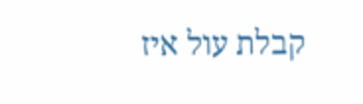קבלת עול איז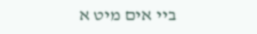ביי אים מיט א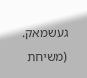געשמאק.
(משיחת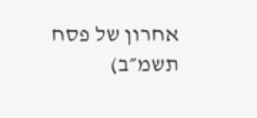אחרון של פסח תשמ״ב)